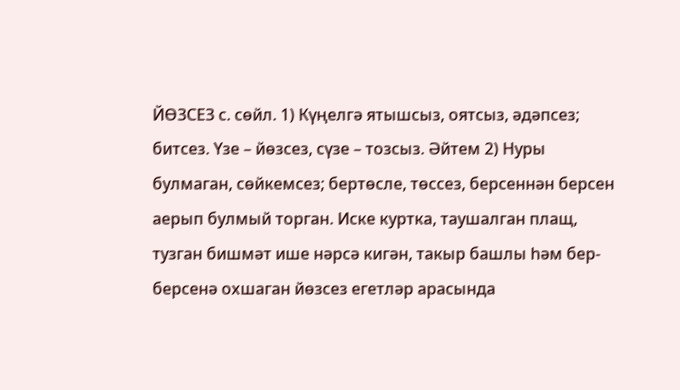ЙӨЗСЕЗ с. сөйл. 1) Күңелгә ятышсыз, оятсыз, әдәпсез; битсез. Үзе – йөзсез, сүзе – тозсыз. Әйтем 2) Нуры булмаган, сөйкемсез; бертөсле, төссез, берсеннән берсен аерып булмый торган. Иске куртка, таушалган плащ, тузган бишмәт ише нәрсә кигән, такыр башлы һәм бер-берсенә охшаган йөзсез егетләр арасында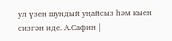ул үзен шундый уңайсыз һәм кыен сизгән иде. А.Сафин |